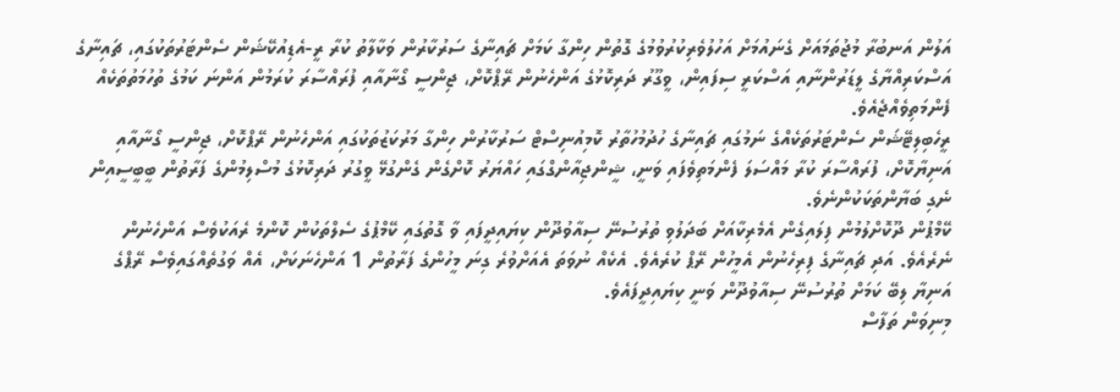އަލުން އަނބުރާ މުޖުތަމައަށް ގެނައުމަށް އަހުލުވެރިކުރުވުމުގެ ގޮތުން ހިންގާ ކަމަށް ޗައިނާގެ ސަރުކާރުން ވަކާލާތު ކުރާ ރީ-އެޑިއުކޭޝަން ސެންޓަރުތަކުގައި، ޗައިނާގެ އަސްކަރިއްޔާގެ ލީޑަރުންނާއި އަސްކަރީ ސިފައިން، ވީގޫރު ދަރިކޮޅުގެ އަންހެނުން ރޭޕްކޮށް، ޖިންސީ ގޯނާއާއި ފުރައްސާރަ ކުރަމުން އަންނަ ކަމުގެ ތުހުމަތުތަކެއް ފެންމަތިވެއްޖެއެވެ.
ރީހެބިލިޓޭޝަން ސެންޓަރުތަކެއްގެ ނަމުގައި ޗައިނާގެ ހުދުމުހުތާރު ކޮމިއުނިސްޓް ސަރުކާރުން ހިންގާ މަރުކަޒުތަކުގައި އަންހެނުން ރޭޕްކޮށް، ޖިންސީ ގޯނާއާއި އަނިޔާކޮށް، ފުރައްސާރަ ކުރާ މައްސަލަ ފެންމަތިވެފައި ވަނީ، ޝީންޖިއާންގްގައި ހައްޔަރު ކޮށްގެން ގެންގުޅޭ ވީގުރު ދަރިކޮޅުގެ މުސްލިމުންގެ ފަރާތުން ބީބީސީއިން ނެގި ބަޔާންތަކަކުންނެވެ.
ކޭމްޕުން ދޫކޮށްލުމުން ފިލައިގެން އެމެރިކާއަށް ބަދަލުވި ތުރުސުނޭ ސިއާވުދޫން ކިޔައިދީފައި ވާ ގޮތުގައި ކޭމްޕުގެ ސެލްތަކުން ކޮންމެ ރެއަކުވެސް އަންހެނުން ނެރެއެވެ. އަދި ޗައިނާގެ ފިރިހެނުން އެމީހުން ރޭޕް ކުރެއެވެ. އެކެއް ނުވަތަ އެއަށްވުރެ ގިނަ މީހުންގެ ފަރާތުން 1 އަންހެނަކަށް، އެއް ވަގުތެއްގައިވެސް ރޭޕްގެ އަނިޔާ ލިބޭ ކަމަށް ތުރުސުނޭ ސިއާވުދޫން ވަނީ ކިޔައިދީފައެވެ.
މިނިވަން ތަފާސް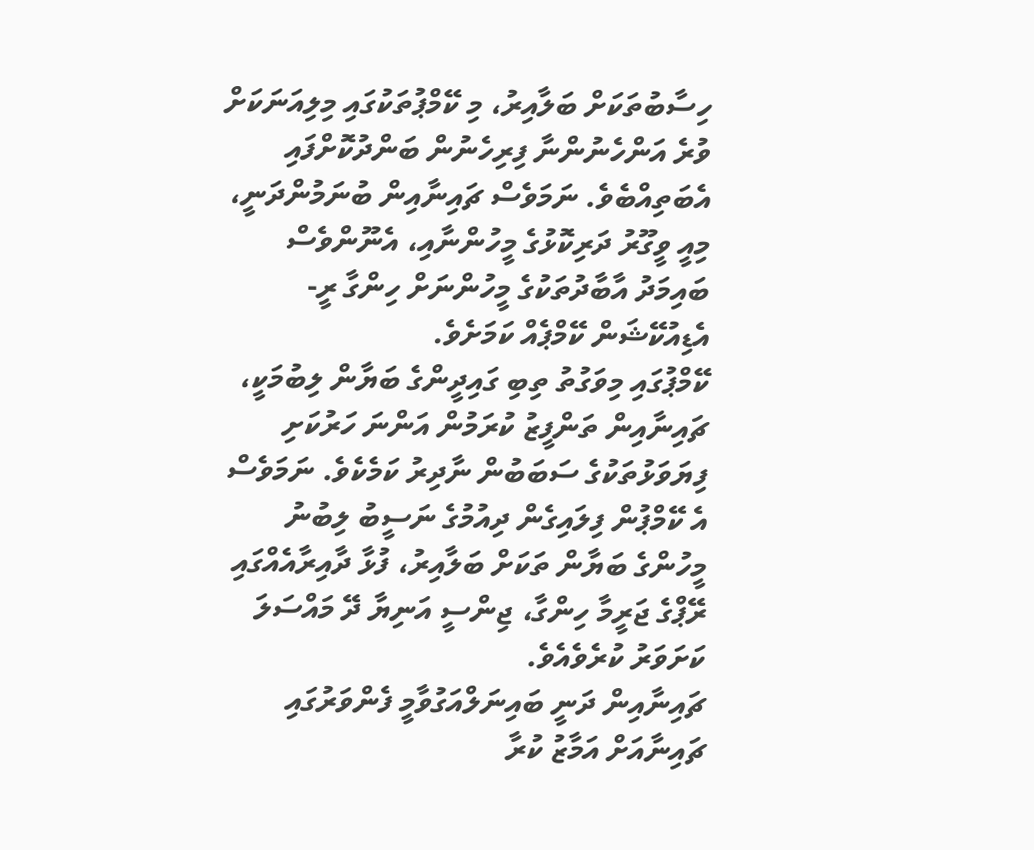ހިސާބުތަކަށް ބަލާއިރު، މި ކޭމްޕުތަކުގައި މިލިއަނަކަށް ވުރެ އަންހެނުންނާ ފިރިހެނުން ބަންދުކޮށްފައި އެބަތިއްބެވެ. ނަމަވެސް ޗައިނާއިން ބުނަމުންދަނީ، މިއީ ވީގޫރު ދަރިކޮޅުގެ މީހުންނާއި، އެނޫންވެސް ބައިމަދު އާބާދުތަކުގެ މީހުންނަށް ހިންގާ ރީ-އެޑިއުކޭޝަން ކޭމްޕެއް ކަމަށެވެ.
ކޭމްޕުގައި މިވަގުތު ތިބި ގައިދީންގެ ބަޔާން ލިބުމަކީ، ޗައިނާއިން ތަންފީޒު ކުރަމުން އަންނަ ހަރުކަށި ފިޔަވަޅުތަކުގެ ސަބަބުން ނާދިރު ކަމެކެވެ. ނަމަވެސް އެ ކޭމްޕުން ފިލައިގެން ދިއުމުގެ ނަސީބު ލިބުނު މީހުންގެ ބަޔާން ތަކަށް ބަލާއިރު، ފުޅާ ދާއިރާއެއްގައި ރޭޕްގެ ޖަރީމާ ހިންގާ، ޖިންސީ އަނިޔާ ދޭ މައްސަލަ ކަށަވަރު ކުރެވެއެވެ.
ޗައިނާއިން ދަނީ ބައިނަލްއަގުވާމީ ފެންވަރުގައި ޗައިނާއަށް އަމާޒު ކުރާ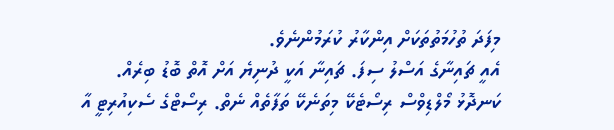މިފަދަ ތުހުމަތުތަކަށް އިންކާރު ކުރަމުންނެވެ.
އެއީ ޗައިނާގެ އަސްލު ސިފަ. ޗައިނާ އަކީ ދުނިޔެ އަށް އޮތް ބޮޑު ބިރެއް.
ކަނދޮޅު މޯލްޑިވްސް ރިސޯޓެކޭ މިތަނެކޭ ތަފާތެއް ނެތް. ރިސޯޓްގެ ސެކިއުރިޓީ އާ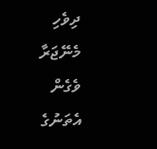ދިވެހި މެނޭޖަރާ ވެގެން އެތަނުގެ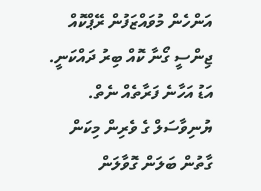އަންހެން މުވައްޒަފުން ރޭޕްކޮއް ޖިންސީ ގޯނާ ކޮއް ބިރު ދައްކަނީ. އަޑު އަހާނެ ފަރާތެއް ނެތް. ޔުނިވާސަލް ގެ ވެރިން މިކަން ގާތުން ބަލަން ގޮވާލަން